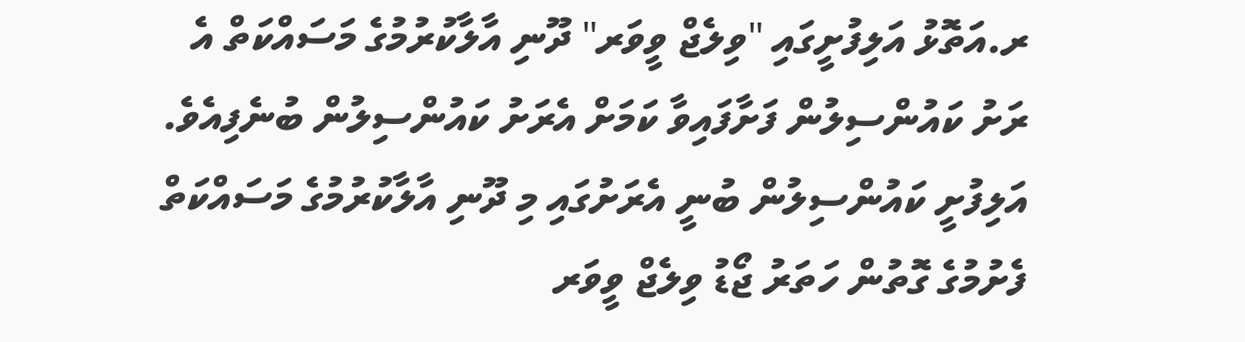ރ.އަތޮޅު އަލިފުށީގައި "ވިލެޖް ވީވަރ" ދޫނި އާލާކުރުމުގެ މަސައްކަތް އެ ރަށު ކައުންސިލުން ފަށާފައިވާ ކަމަށް އެރަށު ކައުންސިލުން ބުނެފިއެވެ.
އަލިފުށީ ކައުންސިލުން ބުނީ އެރަށުގައި މި ދޫނި އާލާކުރުމުގެ މަސައްކަތް ފެށުމުގެ ގޮތުން ހަތަރު ޖޯޑު ވިލެޖް ވީވަރ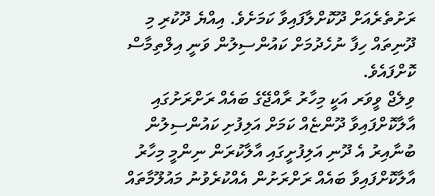ރަށުތެރެއަށް ދޫކޮށްލާފައިވާ ކަމަށެވެ. އިއްޔެ ދޫކުރި މި ދޫނިތައް ހިފާ ނުހެދުމަށް ކައުންސިލުން ވަނީ އިލްތިމާސް ކޮށްފައެވެ.
ވިލެޖް ވީވަރ އަކީ މިހާރު ރާއްޖޭގެ ބައެއް ރަށްރަށުގައި އާލާކޮށްފައިވާ ދޫންޏެއް ކަމަށް އަލިފުށި ކައުންސިލުން ބުނާއިރު އެ ދޫނި އަލިފުށީގައި އާލާކުރަން ނިންމީ މިހާރު އާލާކޮށްފައިވާ ބައެއް ރަށްރަށުން އެއްކުރެވުނު މައުލޫމާތައް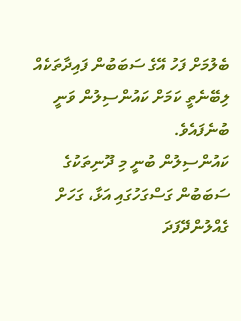ބެލުމަށް ފަހު އޭގެ ސަބަބުން ފައިދާތަކެއް ލިބޭނެތީ ކަމަށް ކައުންސިލުން ވަނީ ބުނެފައެވެ.
ކައުންސިލުން ބުނީ މި ދޫނިތަކުގެ ސަބަބުން ގަސްގަހުގައި އަޅާ، ގަހަށް ގެއްލުންދޭފަދަ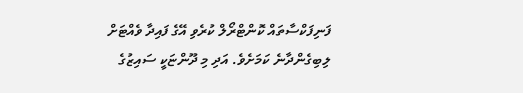ފަނިފަކްސާތައް ކޮންޓްރޯލް ކުރެވި އޭގެ ފައިދާ ވެއްޓަށް ލިބިގެންދާނެ ކަމަށެވެ. އަދި މި ދޫންޏަކީ ސައިޒުގެ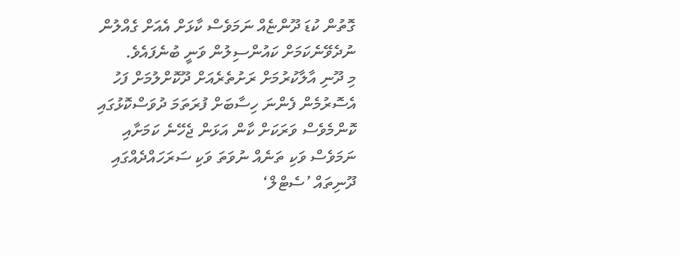ގޮތުން ކުޑަ ދޫންޏެއް ނަމަވެސް ކާޅަށް އެއަށް ގެއްލުން ނުދެވޭނެކަމަށް ކައުންސިލުން ވަނީ ބުނެފައެވެ.
މި ދޫނި އާލާކުރުމަށް ރަށުތެރެއަށް ދޫކޮށްލުމަށް ފަހު އެސޮރުމެން ފެންނަ ހިސާބަށް ފުރަތަމަ ދުވަސްކޮޅުގައި ކޮންމެވެސް ވަރަކަށް ކާން އަޅަން ޖެހޭނެ ކަމަށާއި ނަމަވެސް ވަކި ތަނެއް ނުވަތަ ވަކި ސަރަހައްދެއްގައި ދޫނިތައް ’ސެޓްލް‘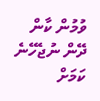ވުމުން ކާން ދޭން ނުޖެހޭނެ ކަމަށް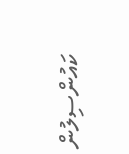ކައުންސިލުން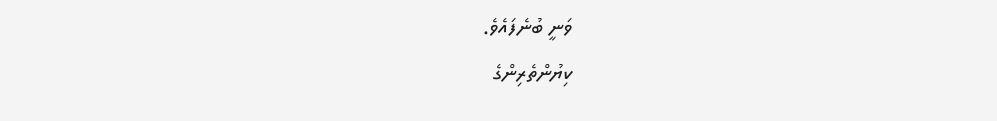ވަނީ ބުނެފައެވެ.
ކިޔުންތެރިންގެ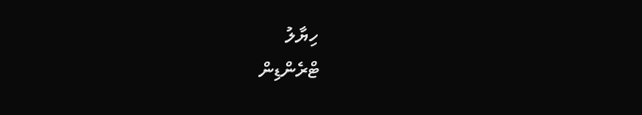ހިޔާލު
ޓްރެންޑިން